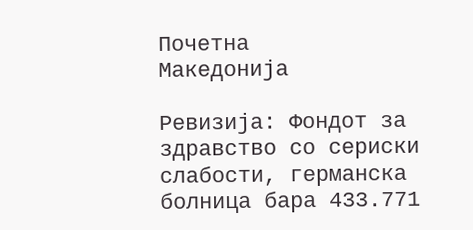Почетна
Македонија

Ревизија: Фондот за здравство со сериски слабости, германска болница бара 433.771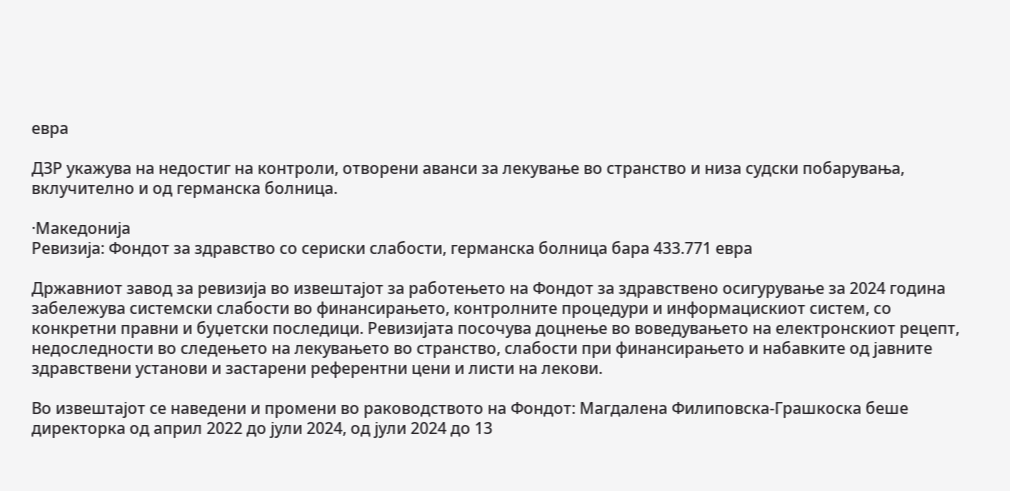евра

ДЗР укажува на недостиг на контроли, отворени аванси за лекување во странство и низа судски побарувања, вклучително и од германска болница.

·Македонија
Ревизија: Фондот за здравство со сериски слабости, германска болница бара 433.771 евра

Државниот завод за ревизија во извештајот за работењето на Фондот за здравствено осигурување за 2024 година забележува системски слабости во финансирањето, контролните процедури и информацискиот систем, со конкретни правни и буџетски последици. Ревизијата посочува доцнење во воведувањето на електронскиот рецепт, недоследности во следењето на лекувањето во странство, слабости при финансирањето и набавките од јавните здравствени установи и застарени референтни цени и листи на лекови.

Во извештајот се наведени и промени во раководството на Фондот: Магдалена Филиповска-Грашкоска беше директорка од април 2022 до јули 2024, од јули 2024 до 13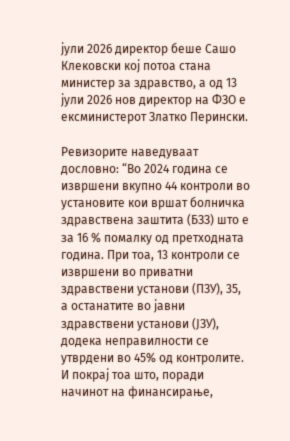јули 2026 директор беше Сашо Клековски кој потоа стана министер за здравство, а од 13 јули 2026 нов директор на ФЗО е ексминистерот Златко Перински.

Ревизорите наведуваат дословно: “Во 2024 година се извршени вкупно 44 контроли во установите кои вршат болничка здравствена заштита (БЗЗ) што е за 16 % помалку од претходната година. При тоа, 13 контроли се извршени во приватни здравствени установи (ПЗУ), 35, а останатите во јавни здравствени установи (ЈЗУ), додека неправилности се утврдени во 45% од контролите. И покрај тоа што, поради начинот на финансирање,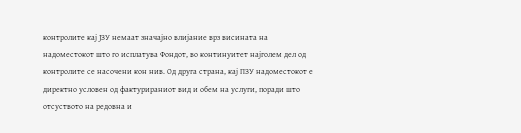контролите кај ЈЗУ немаат значајно влијание врз висината на надоместокот што го исплатува Фондот, во континуитет најголем дел од контролите се насочени кон нив. Од друга страна, кај ПЗУ надоместокот е директно условен од фактурираниот вид и обем на услуги, поради што отсуството на редовна и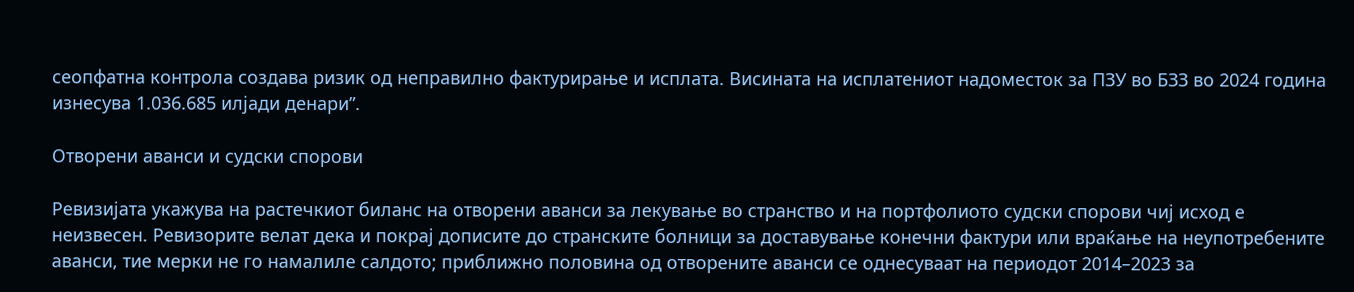сеопфатна контрола создава ризик од неправилно фактурирање и исплата. Висината на исплатениот надоместок за ПЗУ во БЗЗ во 2024 година изнесува 1.036.685 илјади денари”.

Отворени аванси и судски спорови

Ревизијата укажува на растечкиот биланс на отворени аванси за лекување во странство и на портфолиото судски спорови чиј исход е неизвесен. Ревизорите велат дека и покрај дописите до странските болници за доставување конечни фактури или враќање на неупотребените аванси, тие мерки не го намалиле салдото; приближно половина од отворените аванси се однесуваат на периодот 2014–2023 за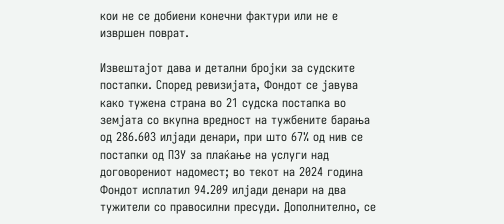кои не се добиени конечни фактури или не е извршен поврат.

Извештајот дава и детални бројки за судските постапки. Според ревизијата, Фондот се јавува како тужена страна во 21 судска постапка во земјата со вкупна вредност на тужбените барања од 286.603 илјади денари, при што 67% од нив се постапки од ПЗУ за плаќање на услуги над договорениот надомест; во текот на 2024 година Фондот исплатил 94.209 илјади денари на два тужители со правосилни пресуди. Дополнително, се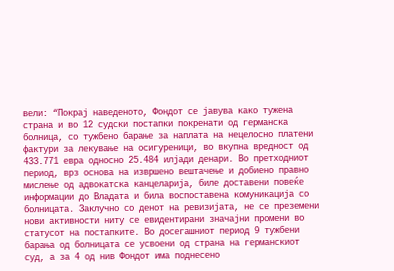вели: “Покрај наведеното, Фондот се јавува како тужена страна и во 12 судски постапки покренати од германска болница, со тужбено барање за наплата на нецелосно платени фактури за лекување на осигуреници, во вкупна вредност од 433.771 евра односно 25.484 илјади денари. Во претходниот период, врз основа на извршено вештачење и добиено правно мислење од адвокатска канцеларија, биле доставени повеќе информации до Владата и била воспоставена комуникација со болницата. Заклучно со денот на ревизијата, не се преземени нови активности ниту се евидентирани значајни промени во статусот на постапките. Во досегашниот период 9 тужбени барања од болницата се усвоени од страна на германскиот суд, а за 4 од нив Фондот има поднесено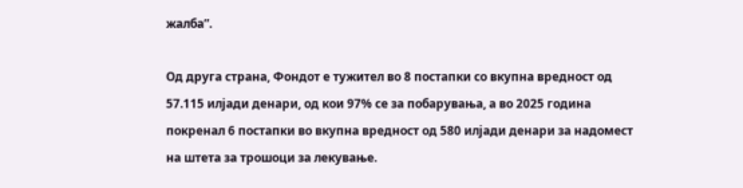жалба”.

Од друга страна, Фондот е тужител во 8 постапки со вкупна вредност од 57.115 илјади денари, од кои 97% се за побарувања, а во 2025 година покренал 6 постапки во вкупна вредност од 580 илјади денари за надомест на штета за трошоци за лекување.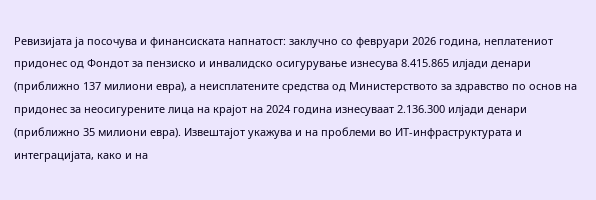Ревизијата ја посочува и финансиската напнатост: заклучно со февруари 2026 година, неплатениот придонес од Фондот за пензиско и инвалидско осигурување изнесува 8.415.865 илјади денари (приближно 137 милиони евра), а неисплатените средства од Министерството за здравство по основ на придонес за неосигурените лица на крајот на 2024 година изнесуваат 2.136.300 илјади денари (приближно 35 милиони евра). Извештајот укажува и на проблеми во ИТ-инфраструктурата и интеграцијата, како и на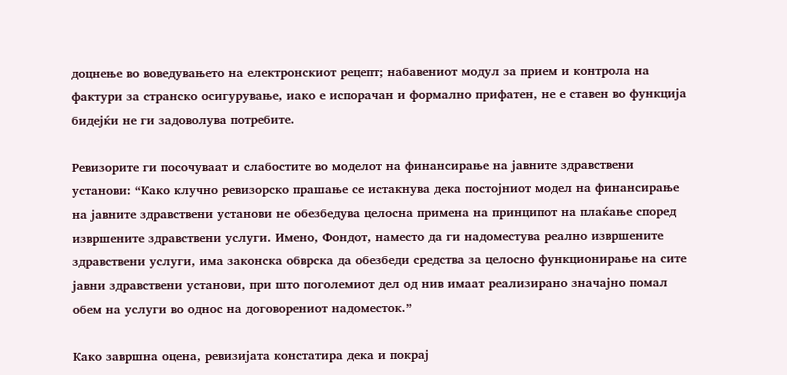доцнење во воведувањето на електронскиот рецепт; набавениот модул за прием и контрола на фактури за странско осигурување, иако е испорачан и формално прифатен, не е ставен во функција бидејќи не ги задоволува потребите.

Ревизорите ги посочуваат и слабостите во моделот на финансирање на јавните здравствени установи: “Како клучно ревизорско прашање се истакнува дека постојниот модел на финансирање на јавните здравствени установи не обезбедува целосна примена на принципот на плаќање според извршените здравствени услуги. Имено, Фондот, наместо да ги надоместува реално извршените здравствени услуги, има законска обврска да обезбеди средства за целосно функционирање на сите јавни здравствени установи, при што поголемиот дел од нив имаат реализирано значајно помал обем на услуги во однос на договорениот надоместок.”

Како завршна оцена, ревизијата констатира дека и покрај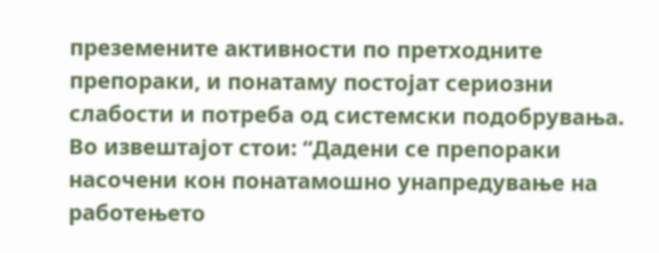преземените активности по претходните препораки, и понатаму постојат сериозни слабости и потреба од системски подобрувања. Во извештајот стои: “Дадени се препораки насочени кон понатамошно унапредување на работењето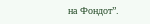на Фондот”.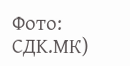Фото: СДK.МК)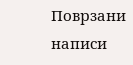Поврзани написи